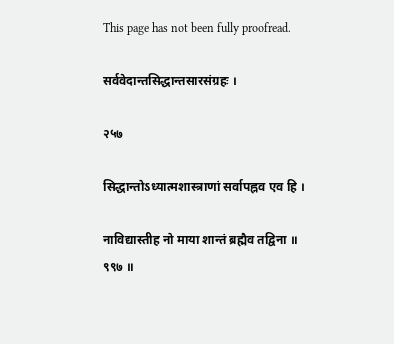This page has not been fully proofread.

सर्ववेदान्तसिद्धान्तसारसंग्रहः ।

२५७

सिद्धान्तोऽध्यात्मशास्त्राणां सर्वापह्नव एव हि ।

नाविद्यास्तीह नो माया शान्तं ब्रह्मैव तद्विना ॥ ९९७ ॥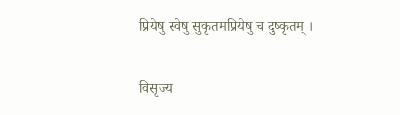प्रियेषु स्वेषु सुकृतमप्रियेषु च दुष्कृतम् ।

विसृज्य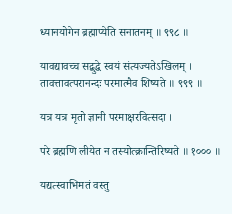ध्यानयोगेन ब्रह्माप्येति सनातनम् ॥ ९९८ ॥

यावद्यावच्च सद्बुद्धे स्वयं संत्यज्यतेऽखिलम् ।
तावत्तावत्परानन्दः परमात्मैव शिष्यते ॥ ९९९ ॥

यत्र यत्र मृतो ज्ञानी परमाक्षरवित्सदा ।

परे ब्रह्मणि लीयेत न तस्योत्क्रान्तिरिष्यते ॥ १००० ॥

यद्यत्स्वाभिमतं वस्तु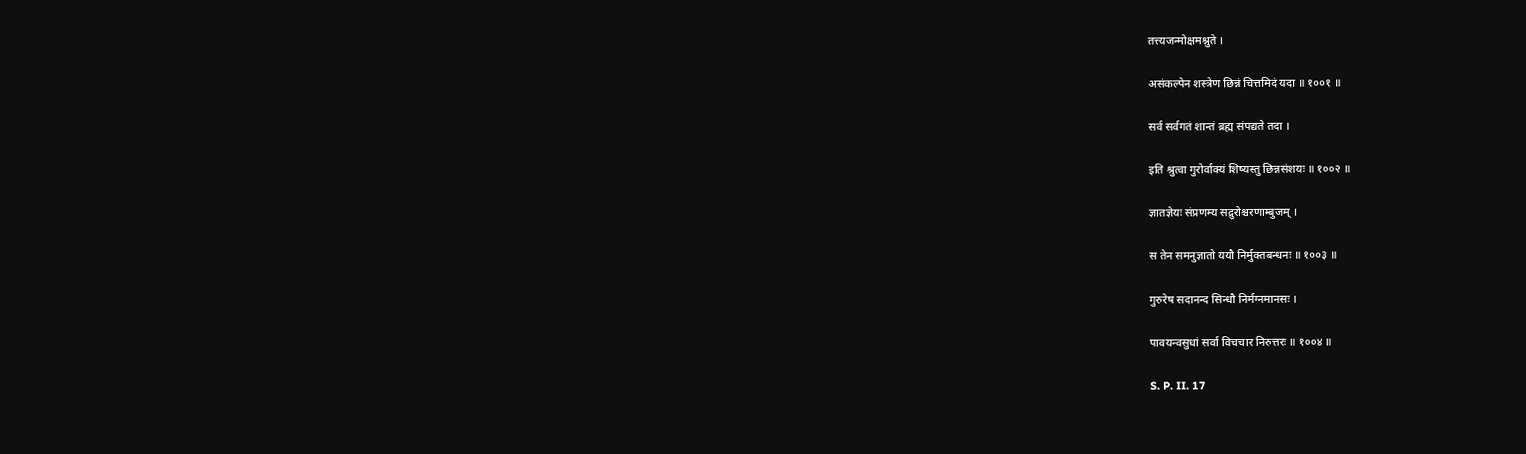तत्त्यजन्मोक्षमश्नुते ।

असंकल्पेन शस्त्रेण छिन्नं चित्तमिदं यदा ॥ १००१ ॥

सर्व सर्वगतं शान्तं ब्रह्म संपद्यते तदा ।

इति श्रुत्वा गुरोर्वाक्यं शिष्यस्तु छिन्नसंशयः ॥ १००२ ॥

ज्ञातज्ञेयः संप्रणम्य सद्रुरोश्चरणाम्बुजम् ।

स तेन समनुज्ञातो ययौ निर्मुक्तबन्धनः ॥ १००३ ॥

गुरुरेष सदानन्द सिन्धौ निर्मग्नमानसः ।

पावयन्वसुधां सर्वा विचचार निरुत्तरः ॥ १००४ ॥

S. P. II. 17